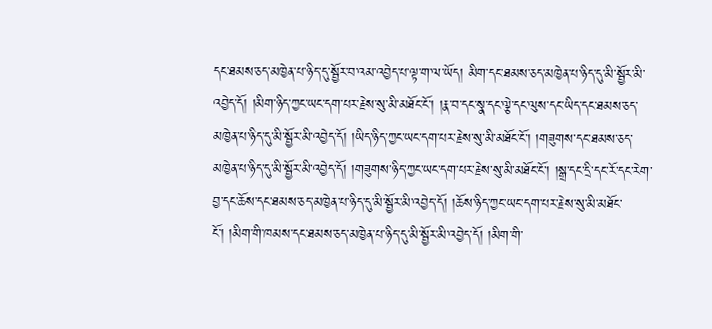དང་ཐམས་ཅད་མཁྱེན་པ་ཉིད་དུ་སྦྱོར་བ་འམ་འབྱེད་པ་ལྟ་ག་ལ་ཡོད། མིག་དང་ཐམས་ཅད་མཁྱེན་པ་ཉིད་དུ་མི་སྦྱོར་མི་འབྱེད་དོ། །མིག་ཉིད་ཀྱང་ཡང་དག་པར་རྗེས་སུ་མི་མཐོང་ངོ་། །རྣ་བ་དང་སྣ་དང་ལྕེ་དང་ལུས་དང་ཡིད་དང་ཐམས་ཅད་མཁྱེན་པ་ཉིད་དུ་མི་སྦྱོར་མི་འབྱེད་དོ། །ཡིད་ཉིད་ཀྱང་ཡང་དག་པར་རྗེས་སུ་མི་མཐོང་ངོ་། །གཟུགས་དང་ཐམས་ཅད་མཁྱེན་པ་ཉིད་དུ་མི་སྦྱོར་མི་འབྱེད་དོ། །གཟུགས་ཉིད་ཀྱང་ཡང་དག་པར་རྗེས་སུ་མི་མཐོང་ངོ་། །སྒྲ་དང་དྲི་དང་རོ་དང་རེག་བྱ་དང་ཆོས་དང་ཐམས་ཅད་མཁྱེན་པ་ཉིད་དུ་མི་སྦྱོར་མི་འབྱེད་དོ། །ཆོས་ཉིད་ཀྱང་ཡང་དག་པར་རྗེས་སུ་མི་མཐོང་ངོ་། །མིག་གི་ཁམས་དང་ཐམས་ཅད་མཁྱེན་པ་ཉིད་དུ་མི་སྦྱོར་མི་འབྱེད་དོ། །མིག་གི་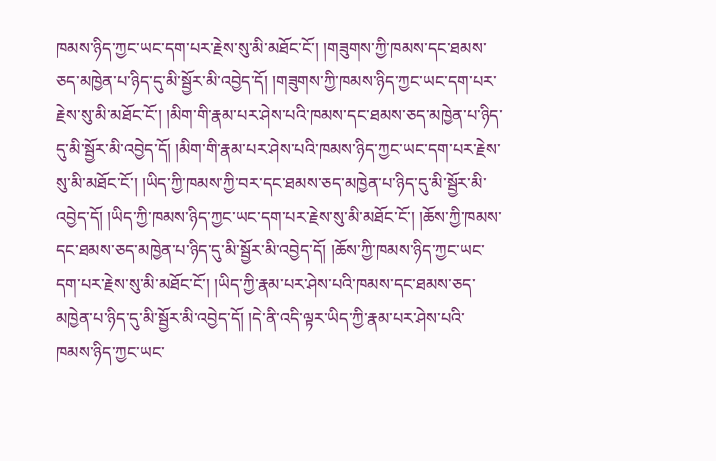ཁམས་ཉིད་ཀྱང་ཡང་དག་པར་རྗེས་སུ་མི་མཐོང་ངོ་། །གཟུགས་ཀྱི་ཁམས་དང་ཐམས་ཅད་མཁྱེན་པ་ཉིད་དུ་མི་སྦྱོར་མི་འབྱེད་དོ། །གཟུགས་ཀྱི་ཁམས་ཉིད་ཀྱང་ཡང་དག་པར་རྗེས་སུ་མི་མཐོང་ངོ་། །མིག་གི་རྣམ་པར་ཤེས་པའི་ཁམས་དང་ཐམས་ཅད་མཁྱེན་པ་ཉིད་དུ་མི་སྦྱོར་མི་འབྱེད་དོ། །མིག་གི་རྣམ་པར་ཤེས་པའི་ཁམས་ཉིད་ཀྱང་ཡང་དག་པར་རྗེས་སུ་མི་མཐོང་ངོ་། །ཡིད་ཀྱི་ཁམས་ཀྱི་བར་དང་ཐམས་ཅད་མཁྱེན་པ་ཉིད་དུ་མི་སྦྱོར་མི་འབྱེད་དོ། །ཡིད་ཀྱི་ཁམས་ཉིད་ཀྱང་ཡང་དག་པར་རྗེས་སུ་མི་མཐོང་ངོ་། །ཆོས་ཀྱི་ཁམས་དང་ཐམས་ཅད་མཁྱེན་པ་ཉིད་དུ་མི་སྦྱོར་མི་འབྱེད་དོ། །ཆོས་ཀྱི་ཁམས་ཉིད་ཀྱང་ཡང་དག་པར་རྗེས་སུ་མི་མཐོང་ངོ་། །ཡིད་ཀྱི་རྣམ་པར་ཤེས་པའི་ཁམས་དང་ཐམས་ཅད་མཁྱེན་པ་ཉིད་དུ་མི་སྦྱོར་མི་འབྱེད་དོ། །དེ་ནི་འདི་ལྟར་ཡིད་ཀྱི་རྣམ་པར་ཤེས་པའི་ཁམས་ཉིད་ཀྱང་ཡང་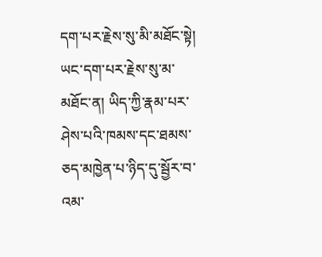དག་པར་རྗེས་སུ་མི་མཐོང་སྟེ། ཡང་དག་པར་རྗེས་སུ་མ་མཐོང་ན། ཡིད་ཀྱི་རྣམ་པར་ཤེས་པའི་ཁམས་དང་ཐམས་ཅད་མཁྱེན་པ་ཉིད་དུ་སྦྱོར་བ་འམ་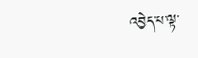འབྱེད་པ་ལྟ་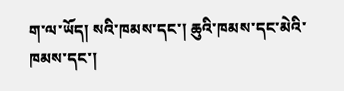ག་ལ་ཡོད། སའི་ཁམས་དང་། ཆུའི་ཁམས་དང་མེའི་ཁམས་དང་།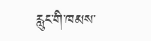རླུང་གི་ཁམས་